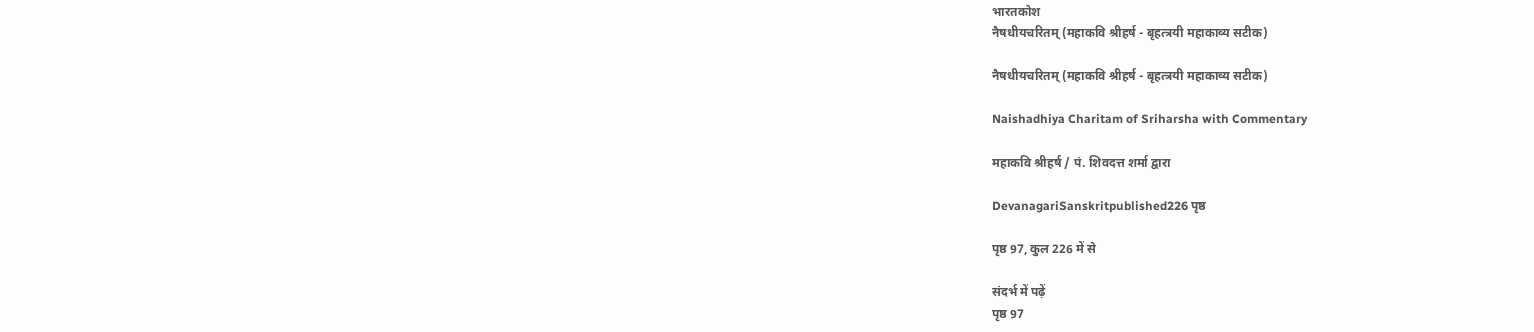भारतकोश
नैषधीयचरितम् (महाकवि श्रीहर्ष - बृहत्त्रयी महाकाव्य सटीक)

नैषधीयचरितम् (महाकवि श्रीहर्ष - बृहत्त्रयी महाकाव्य सटीक)

Naishadhiya Charitam of Sriharsha with Commentary

महाकवि श्रीहर्ष / पं. शिवदत्त शर्मा द्वारा

DevanagariSanskritpublished226 पृष्ठ

पृष्ठ 97, कुल 226 में से

संदर्भ में पढ़ें
पृष्ठ 97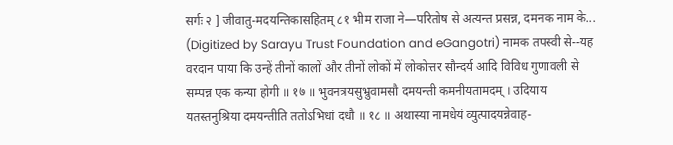सर्गः २ ] जीवातु-मदयन्तिकासहितम् ८१ भीम राजा ने—परितोष से अत्यन्त प्रसन्न, दमनक नाम के... (Digitized by Sarayu Trust Foundation and eGangotri) नामक तपस्वी से--यह वरदान पाया कि उन्हें तीनों कालों और तीनों लोकों में लोकोत्तर सौन्दर्य आदि विविध गुणावली से सम्पन्न एक कन्या होगी ॥ १७ ॥ भुवनत्रयसुभ्रुवामसौ दमयन्ती कमनीयतामदम् । उदियाय यतस्तनुश्रिया दमयन्तीति ततोऽभिधां दधौ ॥ १८ ॥ अथास्या नामधेयं व्युत्पादयन्नेवाह-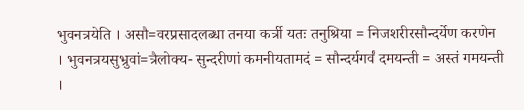भुवनत्रयेति । असौ=वरप्रसादलब्धा तनया कर्त्री यतः तनुश्रिया = निजशरीरसौन्दर्येण करणेन । भुवनत्रयसुभ्रुवां=त्रैलोक्य- सुन्दरीणां कमनीयतामदं = सौन्दर्यगर्वं दमयन्ती = अस्तं गमयन्ती ।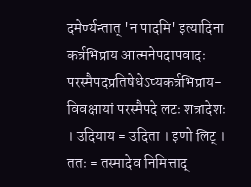दमेर्ण्यन्तात् 'न पादमि' इत्यादिना कर्त्रभिप्राय आत्मनेपदापवादः परस्मैपदप्रतिषेधेऽप्यकर्त्रभिप्राय- विवक्षायां परस्मैपदे लटः शत्रादेशः । उदियाय = उदिता । इणो लिट् । ततः = तस्मादेव निमित्ताद्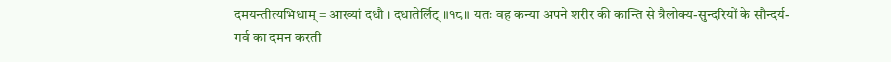दमयन्तीत्यभिधाम् = आख्यां दधौ । दधातेर्लिट् ॥१८॥ यतः वह कन्या अपने शरीर की कान्ति से त्रैलोक्य-सुन्दरियों के सौन्दर्य-गर्व का दमन करती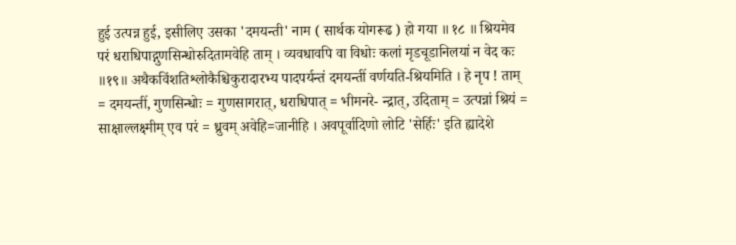हुई उत्पन्न हुई, इसीलिए उसका 'दमयन्ती' नाम ( सार्थक योगरूढ ) हो गया ॥ १८ ॥ श्रियमेव परं धराधिपाद्गुणसिन्धोरुदितामवेहि ताम् । व्यवधावपि वा विधोः कलां मृडचूडानिलयां न वेद कः ॥१९॥ अथैकविंशतिश्लोकैश्चिकुरादारभ्य पादपर्यन्तं दमयन्तीं वर्णयति-श्रियमिति । हे नृप ! ताम् = दमयन्तीं, गुणसिन्धोः = गुणसागरात्, धराधिपात् = भीमनरे- न्द्रात्, उदिताम् = उत्पन्नां श्रियं = साक्षाल्लक्ष्मीम् एव परं = ध्रुवम् अवेहि=जानीहि । अवपूर्वादिणो लोटि 'सेर्हिः' इति ह्यादेशे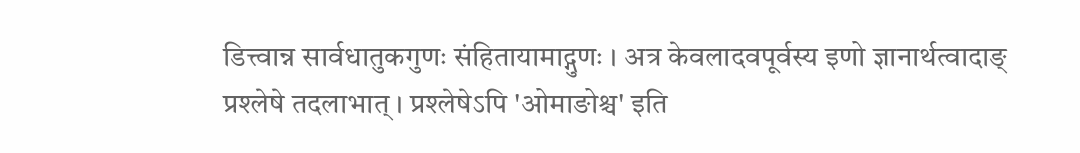डित्त्वान्न सार्वधातुकगुणः संहितायामाद्गुणः । अत्र केवलादवपूर्वस्य इणो ज्ञानार्थत्वादाङ् प्रश्लेषे तदलाभात् । प्रश्लेषेऽपि 'ओमाङोश्च' इति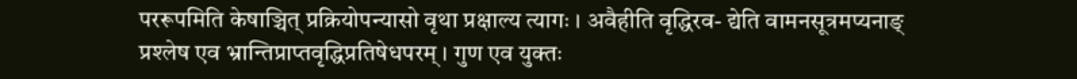पररूपमिति केषाञ्चित् प्रक्रियोपन्यासो वृथा प्रक्षाल्य त्यागः । अवैहीति वृद्धिरव- द्येति वामनसूत्रमप्यनाङ् प्रश्लेष एव भ्रान्तिप्राप्तवृद्धिप्रतिषेधपरम् । गुण एव युक्तः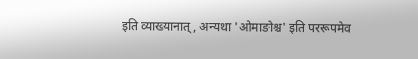इति व्याख्यानात्, अन्यथा 'ओमाङोश्च' इति पररूपमेव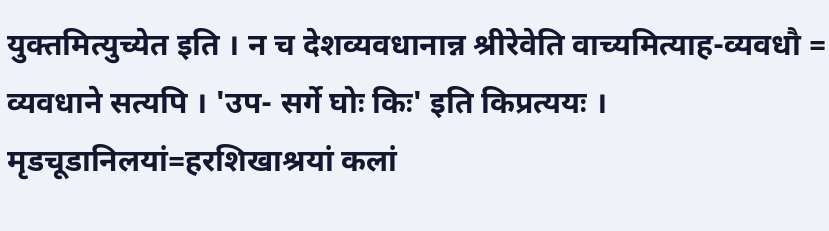युक्तमित्युच्येत इति । न च देशव्यवधानान्न श्रीरेवेति वाच्यमित्याह-व्यवधौ = व्यवधाने सत्यपि । 'उप- सर्गे घोः किः' इति किप्रत्ययः । मृडचूडानिलयां=हरशिखाश्रयां कलां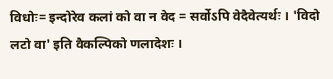विधोः= इन्दोरेव कलां को वा न वेद = सर्वोऽपि वेदैवेत्यर्थः । 'विदो लटो वा' इति वैकल्पिको णलादेशः ।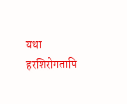यथा हरशिरोगतापि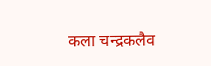कला चन्द्रकलैव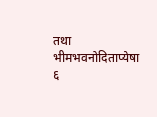तथा भीमभवनोदिताप्येषा ६